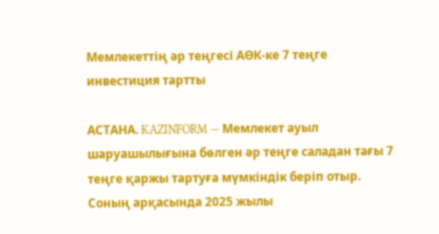Мемлекеттің әр теңгесі АӨК-ке 7 теңге инвестиция тартты

АСТАНА. KAZINFORM — Мемлекет ауыл шаруашылығына бөлген әр теңге саладан тағы 7 теңге қаржы тартуға мүмкіндік беріп отыр. Соның арқасында 2025 жылы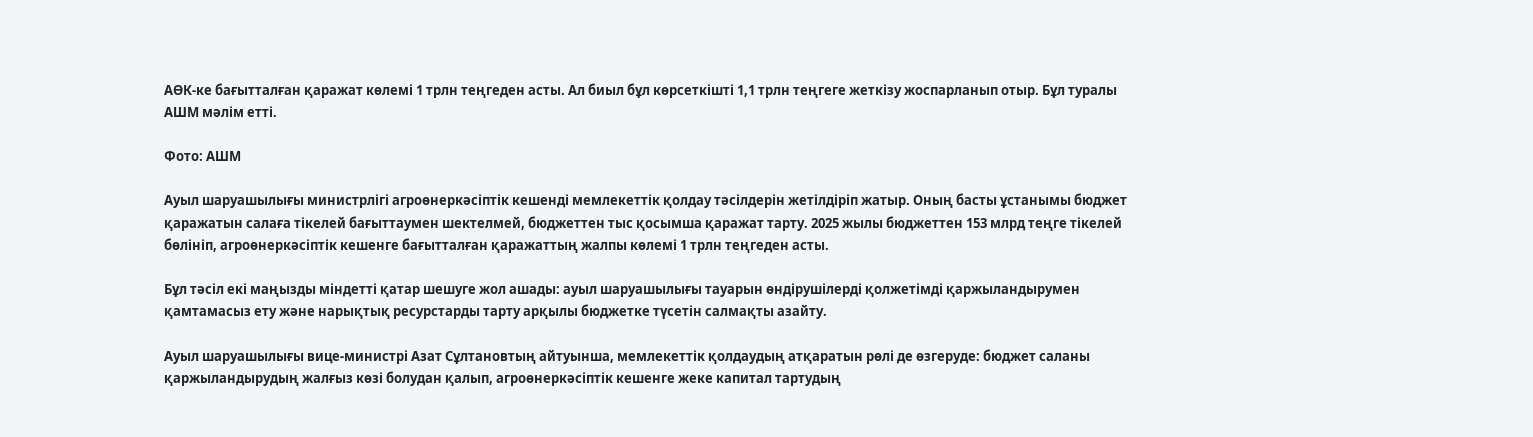АӨК-ке бағытталған қаражат көлемі 1 трлн теңгеден асты. Ал биыл бұл көрсеткішті 1,1 трлн теңгеге жеткізу жоспарланып отыр. Бұл туралы АШМ мәлім етті.

Фото: АШМ

Ауыл шаруашылығы министрлігі агроөнеркәсіптік кешенді мемлекеттік қолдау тәсілдерін жетілдіріп жатыр. Оның басты ұстанымы бюджет қаражатын салаға тікелей бағыттаумен шектелмей, бюджеттен тыс қосымша қаражат тарту. 2025 жылы бюджеттен 153 млрд теңге тікелей бөлініп, агроөнеркәсіптік кешенге бағытталған қаражаттың жалпы көлемі 1 трлн теңгеден асты.

Бұл тәсіл екі маңызды міндетті қатар шешуге жол ашады: ауыл шаруашылығы тауарын өндірушілерді қолжетімді қаржыландырумен қамтамасыз ету және нарықтық ресурстарды тарту арқылы бюджетке түсетін салмақты азайту.

Ауыл шаруашылығы вице-министрі Азат Сұлтановтың айтуынша, мемлекеттік қолдаудың атқаратын рөлі де өзгеруде: бюджет саланы қаржыландырудың жалғыз көзі болудан қалып, агроөнеркәсіптік кешенге жеке капитал тартудың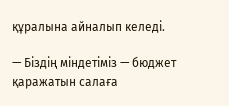құралына айналып келеді.

— Біздің міндетіміз — бюджет қаражатын салаға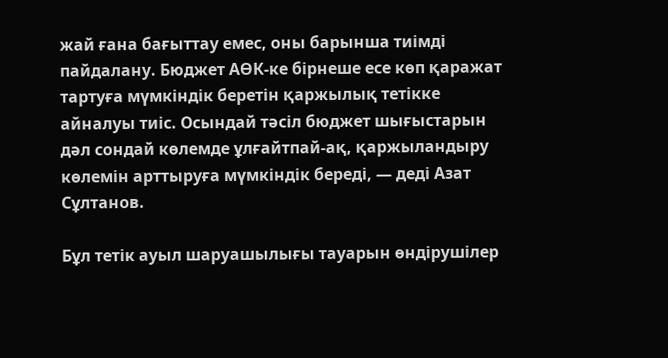жай ғана бағыттау емес, оны барынша тиімді пайдалану. Бюджет АӨК-ке бірнеше есе көп қаражат тартуға мүмкіндік беретін қаржылық тетікке айналуы тиіс. Осындай тәсіл бюджет шығыстарын дәл сондай көлемде ұлғайтпай-ақ, қаржыландыру көлемін арттыруға мүмкіндік береді, — деді Азат Сұлтанов.

Бұл тетік ауыл шаруашылығы тауарын өндірушілер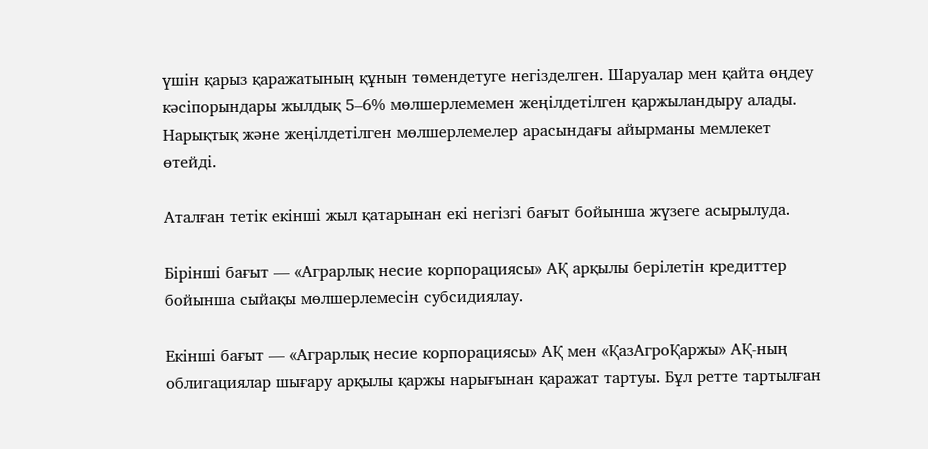үшін қарыз қаражатының құнын төмендетуге негізделген. Шаруалар мен қайта өңдеу кәсіпорындары жылдық 5–6% мөлшерлемемен жеңілдетілген қаржыландыру алады. Нарықтық және жеңілдетілген мөлшерлемелер арасындағы айырманы мемлекет өтейді.

Аталған тетік екінші жыл қатарынан екі негізгі бағыт бойынша жүзеге асырылуда.

Бірінші бағыт — «Аграрлық несие корпорациясы» АҚ арқылы берілетін кредиттер бойынша сыйақы мөлшерлемесін субсидиялау.

Екінші бағыт — «Аграрлық несие корпорациясы» АҚ мен «ҚазАгроҚаржы» АҚ-ның облигациялар шығару арқылы қаржы нарығынан қаражат тартуы. Бұл ретте тартылған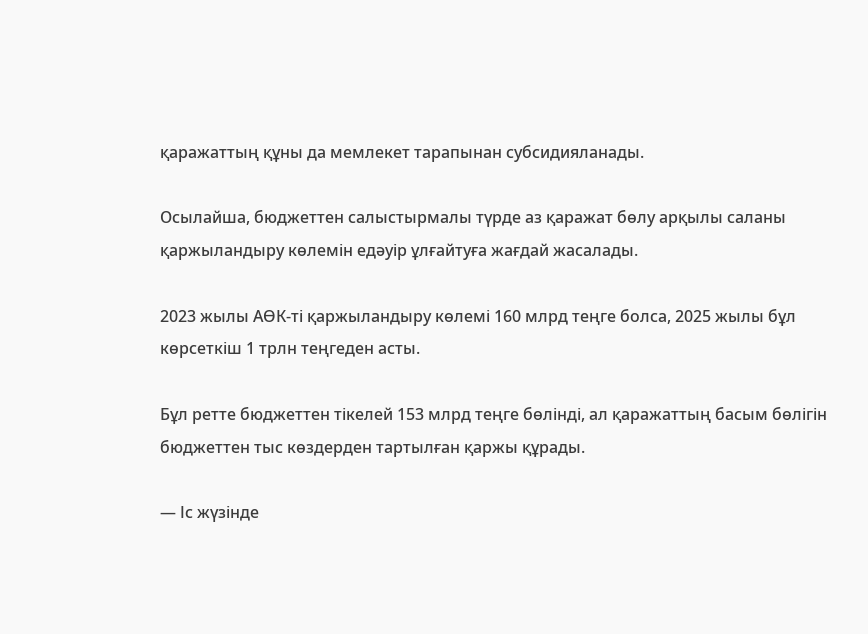қаражаттың құны да мемлекет тарапынан субсидияланады.

Осылайша, бюджеттен салыстырмалы түрде аз қаражат бөлу арқылы саланы қаржыландыру көлемін едәуір ұлғайтуға жағдай жасалады.

2023 жылы АӨК-ті қаржыландыру көлемі 160 млрд теңге болса, 2025 жылы бұл көрсеткіш 1 трлн теңгеден асты.

Бұл ретте бюджеттен тікелей 153 млрд теңге бөлінді, ал қаражаттың басым бөлігін бюджеттен тыс көздерден тартылған қаржы құрады.

— Іс жүзінде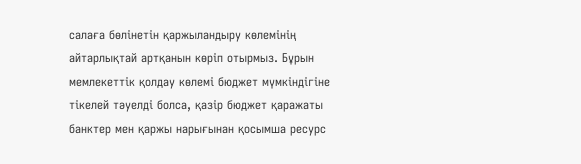салаға бөлінетін қаржыландыру көлемінің айтарлықтай артқанын көріп отырмыз. Бұрын мемлекеттік қолдау көлемі бюджет мүмкіндігіне тікелей тәуелді болса, қазір бюджет қаражаты банктер мен қаржы нарығынан қосымша ресурс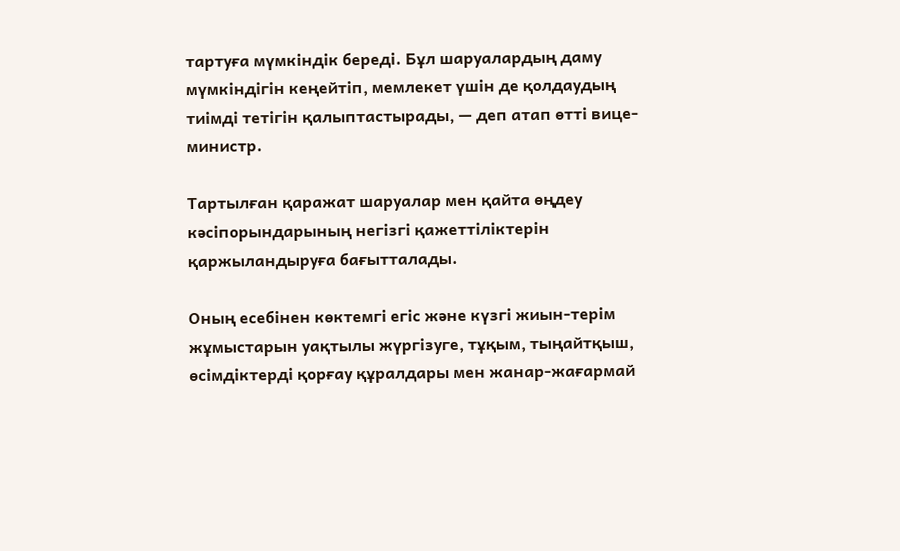тартуға мүмкіндік береді. Бұл шаруалардың даму мүмкіндігін кеңейтіп, мемлекет үшін де қолдаудың тиімді тетігін қалыптастырады, — деп атап өтті вице-министр.

Тартылған қаражат шаруалар мен қайта өңдеу кәсіпорындарының негізгі қажеттіліктерін қаржыландыруға бағытталады.

Оның есебінен көктемгі егіс және күзгі жиын-терім жұмыстарын уақтылы жүргізуге, тұқым, тыңайтқыш, өсімдіктерді қорғау құралдары мен жанар-жағармай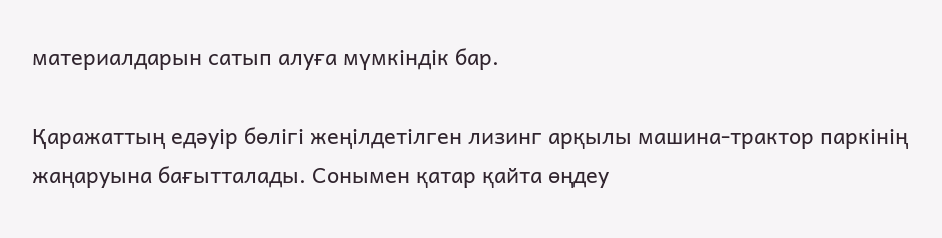материалдарын сатып алуға мүмкіндік бар.

Қаражаттың едәуір бөлігі жеңілдетілген лизинг арқылы машина-трактор паркінің жаңаруына бағытталады. Сонымен қатар қайта өңдеу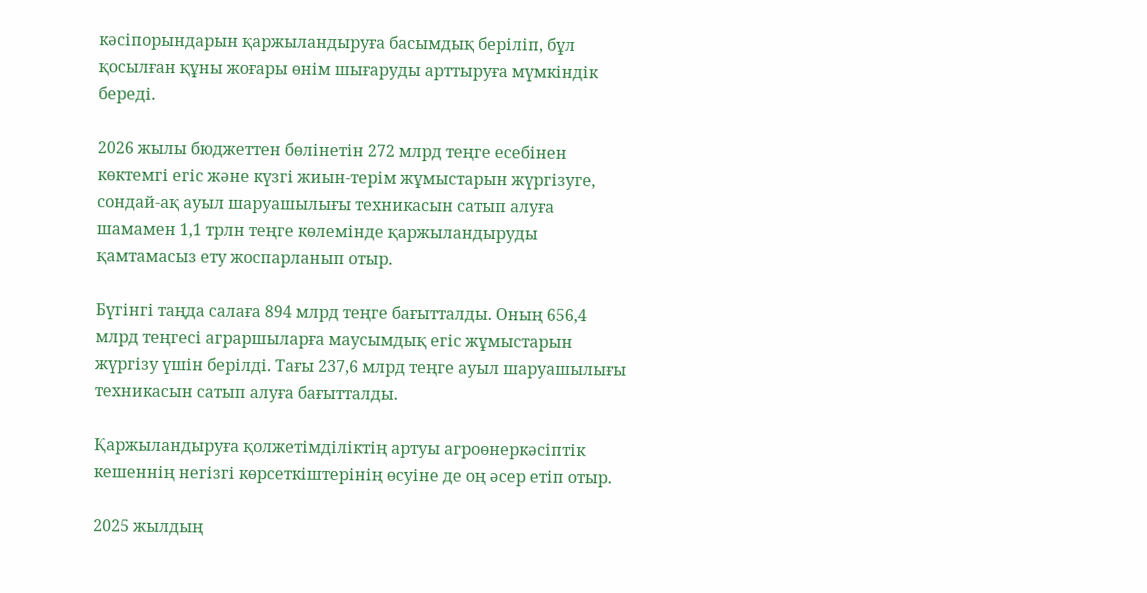кәсіпорындарын қаржыландыруға басымдық беріліп, бұл қосылған құны жоғары өнім шығаруды арттыруға мүмкіндік береді.

2026 жылы бюджеттен бөлінетін 272 млрд теңге есебінен көктемгі егіс және күзгі жиын-терім жұмыстарын жүргізуге, сондай-ақ ауыл шаруашылығы техникасын сатып алуға шамамен 1,1 трлн теңге көлемінде қаржыландыруды қамтамасыз ету жоспарланып отыр.

Бүгінгі таңда салаға 894 млрд теңге бағытталды. Оның 656,4 млрд теңгесі аграршыларға маусымдық егіс жұмыстарын жүргізу үшін берілді. Тағы 237,6 млрд теңге ауыл шаруашылығы техникасын сатып алуға бағытталды.

Қаржыландыруға қолжетімділіктің артуы агроөнеркәсіптік кешеннің негізгі көрсеткіштерінің өсуіне де оң әсер етіп отыр.

2025 жылдың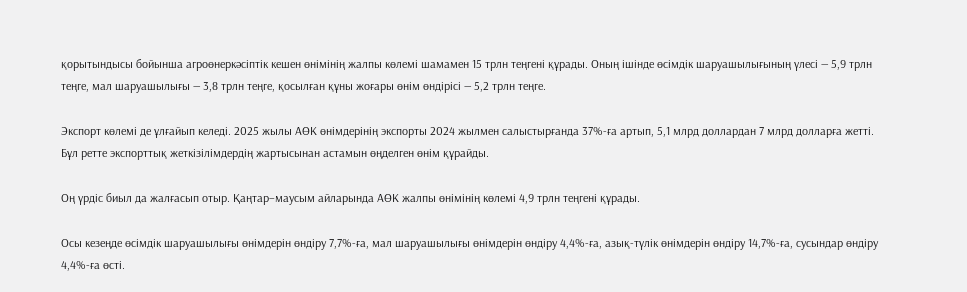қорытындысы бойынша агроөнеркәсіптік кешен өнімінің жалпы көлемі шамамен 15 трлн теңгені құрады. Оның ішінде өсімдік шаруашылығының үлесі — 5,9 трлн теңге, мал шаруашылығы — 3,8 трлн теңге, қосылған құны жоғары өнім өндірісі — 5,2 трлн теңге.

Экспорт көлемі де ұлғайып келеді. 2025 жылы АӨК өнімдерінің экспорты 2024 жылмен салыстырғанда 37%-ға артып, 5,1 млрд доллардан 7 млрд долларға жетті. Бұл ретте экспорттық жеткізілімдердің жартысынан астамын өңделген өнім құрайды.

Оң үрдіс биыл да жалғасып отыр. Қаңтар–маусым айларында АӨК жалпы өнімінің көлемі 4,9 трлн теңгені құрады.

Осы кезеңде өсімдік шаруашылығы өнімдерін өндіру 7,7%-ға, мал шаруашылығы өнімдерін өндіру 4,4%-ға, азық-түлік өнімдерін өндіру 14,7%-ға, сусындар өндіру 4,4%-ға өсті.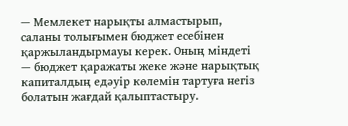— Мемлекет нарықты алмастырып, саланы толығымен бюджет есебінен қаржыландырмауы керек. Оның міндеті — бюджет қаражаты жеке және нарықтық капиталдың едәуір көлемін тартуға негіз болатын жағдай қалыптастыру.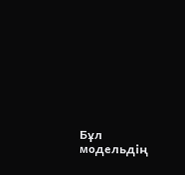Бұл модельдің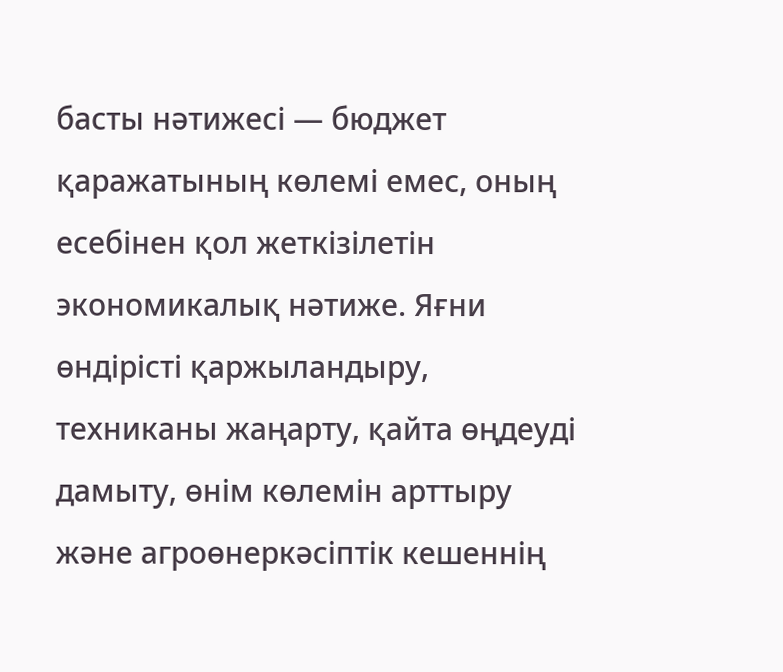басты нәтижесі — бюджет қаражатының көлемі емес, оның есебінен қол жеткізілетін экономикалық нәтиже. Яғни өндірісті қаржыландыру, техниканы жаңарту, қайта өңдеуді дамыту, өнім көлемін арттыру және агроөнеркәсіптік кешеннің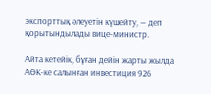экспорттық әлеуетін күшейту, — деп қорытындылады вице-министр.

Айта кетейік, бұған дейін жарты жылда АӨК-ке салынған инвестиция 926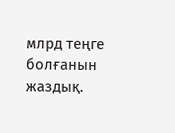млрд теңге болғанын жаздық.